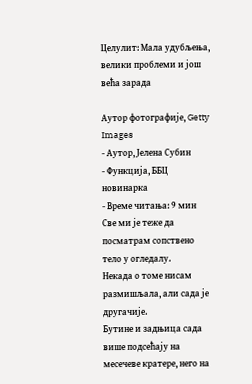Целулит: Мала удубљења, велики проблеми и још већа зарада

Аутор фотографије, Getty Images
- Аутор, Јелена Субин
- Функција, ББЦ новинарка
- Време читања: 9 мин
Све ми је теже да посматрам сопствено тело у огледалу.
Некада о томе нисам размишљала, али сада је другачије.
Бутине и задњица сада више подсећају на месечеве кратере, него на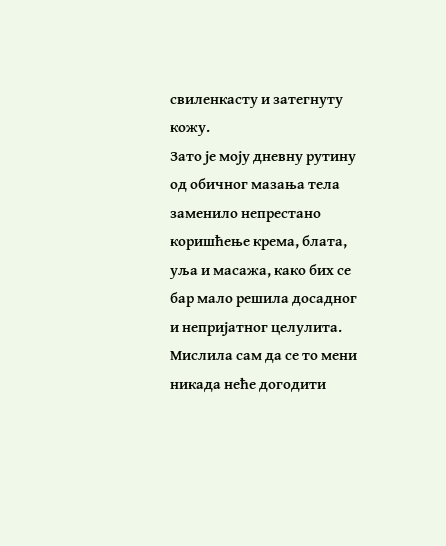свиленкасту и затегнуту кожу.
Зато је моју дневну рутину од обичног мазања тела заменило непрестано коришћење крема, блата, уља и масажа, како бих се бар мало решила досадног и непријатног целулита.
Мислила сам да се то мени никада неће догодити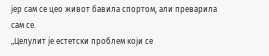јер сам се цео живот бавила спортом, али преварила сам се.
„Целулит је естетски проблем који се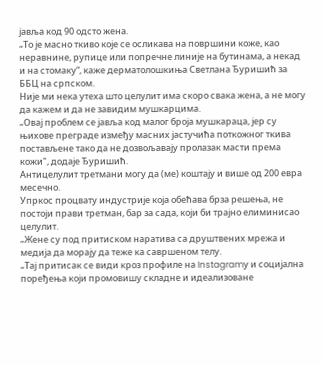јавља код 90 одсто жена.
„То је масно ткиво које се осликава на површини коже, као неравнине, рупице или попречне линије на бутинама, а некад и на стомаку“, каже дерматолошкиња Светлана Ђуришић за ББЦ на српском.
Није ми нека утеха што целулит има скоро свака жена, а не могу да кажем и да не завидим мушкарцима.
„Овај проблем се јавља код малог броја мушкараца, јер су њихове преграде између масних јастучића поткожног ткива постављене тако да не дозвољавају пролазак масти према кожи", додаје Ђуришић.
Антицелулит третмани могу да (ме) коштају и више од 200 евра месечно.
Упркос процвату индустрије која обећава брза решења, не постоји прави третман, бар за сада, који би трајно елиминисао целулит.
„Жене су под притиском наратива са друштвених мрежа и медија да морају да теже ка савршеном телу.
„Тај притисак се види кроз профиле на Instagramу и социјална поређења који промовишу складне и идеализоване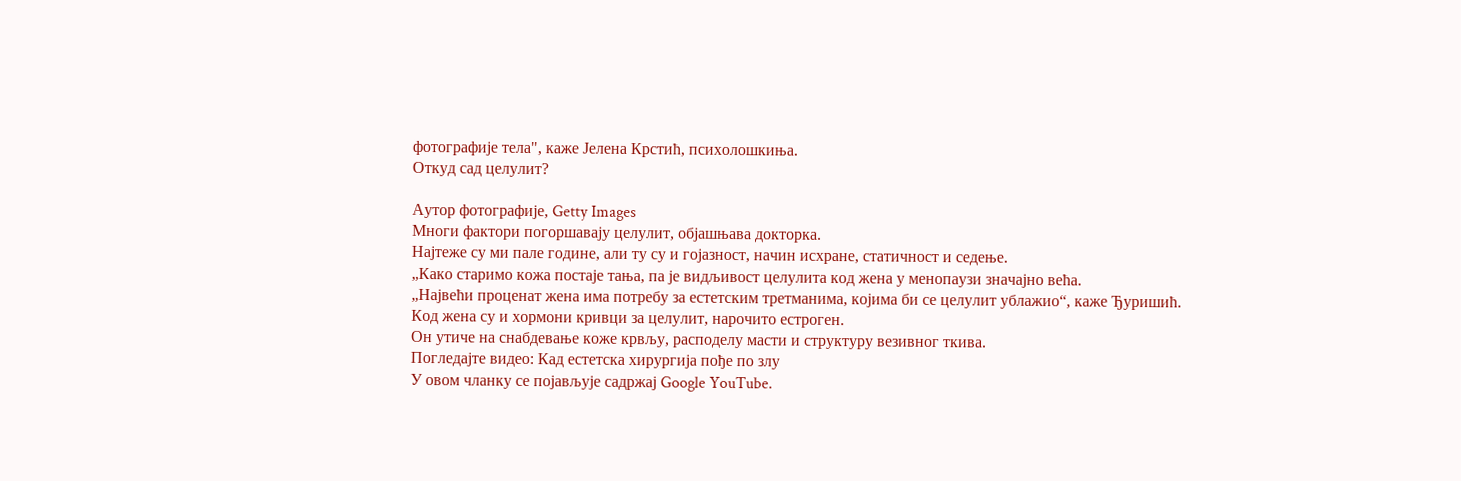фотографије тела", каже Јелена Крстић, психолошкиња.
Откуд сад целулит?

Аутор фотографије, Getty Images
Многи фактори погоршавају целулит, објашњава докторка.
Најтеже су ми пале године, али ту су и гојазност, начин исхране, статичност и седење.
„Како старимо кожа постаје тања, па је видљивост целулита код жена у менопаузи значајно већа.
„Највећи проценат жена има потребу за естетским третманима, којима би се целулит ублажио“, каже Ђуришић.
Код жена су и хормони кривци за целулит, нарочито естроген.
Он утиче на снабдевање коже крвљу, расподелу масти и структуру везивног ткива.
Погледајте видео: Кад естетска хирургија пође по злу
У овом чланку се појављује садржај Google YouTube.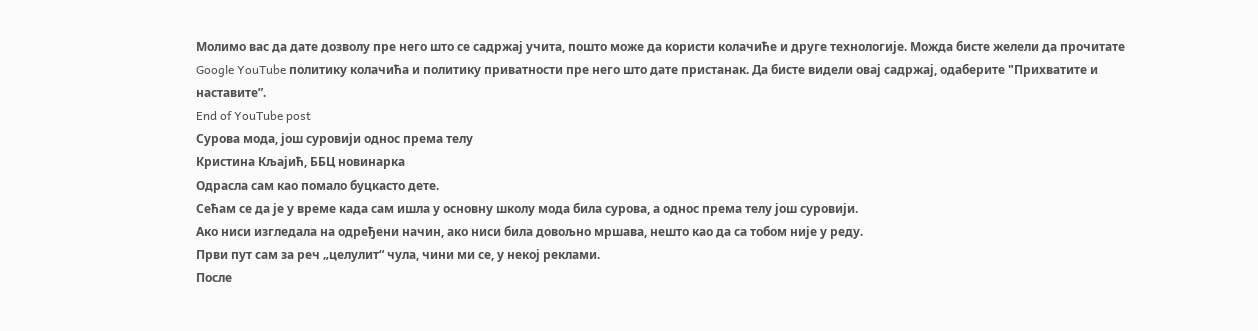Молимо вас да дате дозволу пре него што се садржај учита, пошто може да користи колачиће и друге технологије. Можда бисте желели да прочитате Google YouTube политику колачића и политику приватности пре него што дате пристанак. Да бисте видели овај садржај, одаберите "Прихватите и наставите”.
End of YouTube post
Сурова мода, још суровији однос према телу
Кристина Кљајић, ББЦ новинарка
Одрасла сам као помало буцкасто дете.
Сећам се да је у време када сам ишла у основну школу мода била сурова, а однос према телу још суровији.
Ако ниси изгледала на одређени начин, ако ниси била довољно мршава, нешто као да са тобом није у реду.
Први пут сам за реч „целулит“ чула, чини ми се, у некој реклами.
После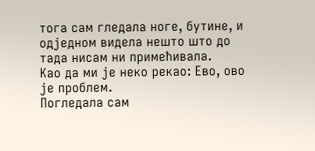тога сам гледала ноге, бутине, и одједном видела нешто што до тада нисам ни примећивала.
Као да ми је неко рекао: Ево, ово је проблем.
Погледала сам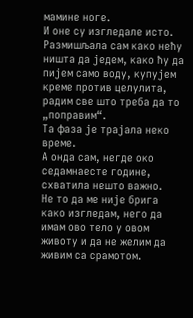мамине ноге.
И оне су изгледале исто.
Размишљала сам како нећу ништа да једем, како ћу да пијем само воду, купујем креме против целулита, радим све што треба да то „поправим“.
Та фаза је трајала неко време.
А онда сам, негде око седамнаесте године, схватила нешто важно.
Не то да ме није брига како изгледам, него да имам ово тело у овом животу и да не желим да живим са срамотом.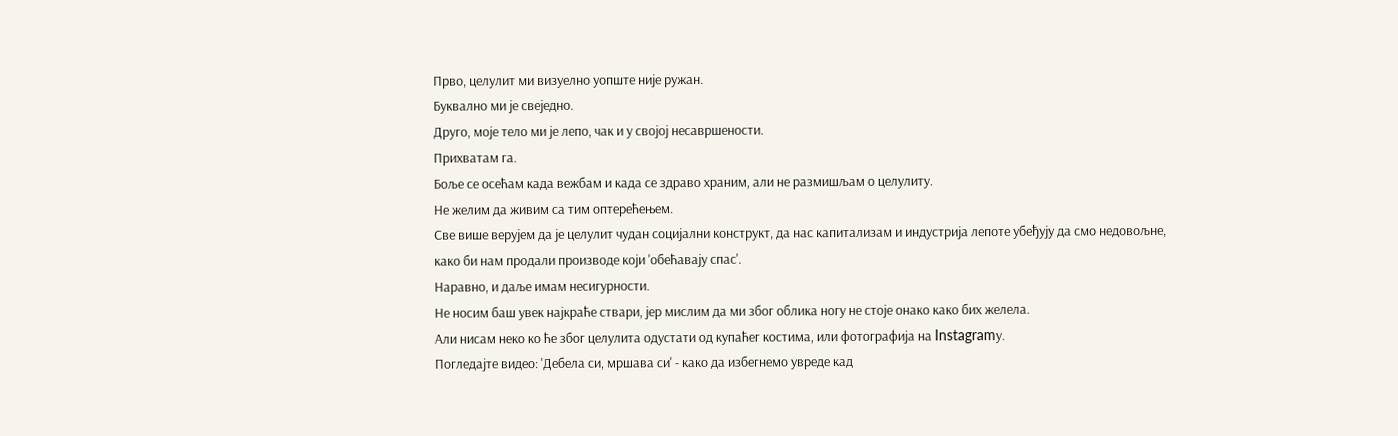Прво, целулит ми визуелно уопште није ружан.
Буквално ми је свеједно.
Друго, моје тело ми је лепо, чак и у својој несавршености.
Прихватам га.
Боље се осећам када вежбам и када се здраво храним, али не размишљам о целулиту.
Не желим да живим са тим оптерећењем.
Све више верујем да је целулит чудан социјални конструкт, да нас капитализам и индустрија лепоте убеђују да смо недовољне, како би нам продали производе који 'обећавају спас'.
Наравно, и даље имам несигурности.
Не носим баш увек најкраће ствари, јер мислим да ми због облика ногу не стоје онако како бих желела.
Али нисам неко ко ће због целулита одустати од купаћег костима, или фотографија на Instagramу.
Погледајте видео: 'Дебела си, мршава си' - како да избегнемо увреде кад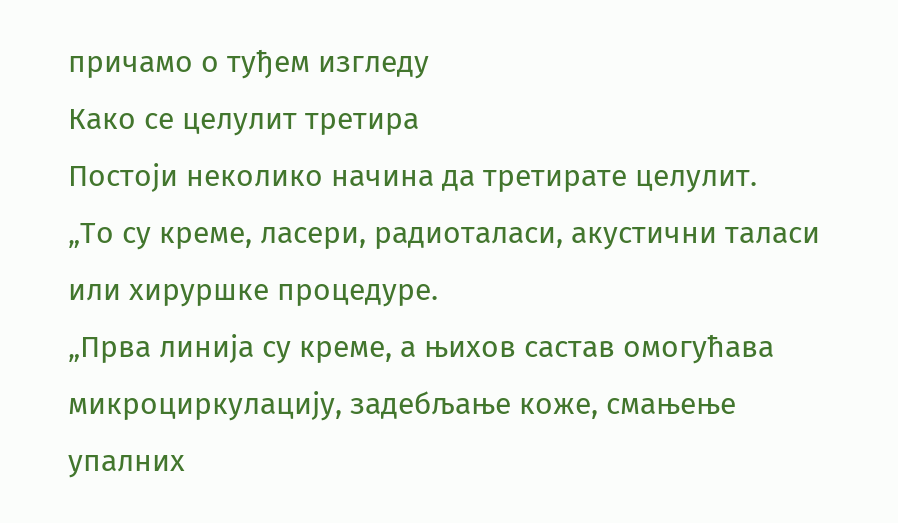причамо о туђем изгледу
Како се целулит третира
Постоји неколико начина да третирате целулит.
„То су креме, ласери, радиоталаси, акустични таласи или хируршке процедуре.
„Прва линија су креме, а њихов састав омогућава микроциркулацију, задебљање коже, смањење упалних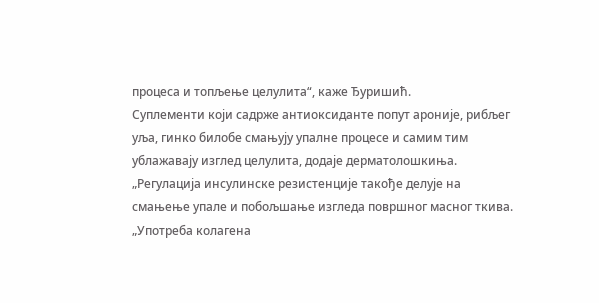процеса и топљење целулита“, каже Ђуришић.
Суплементи који садрже антиоксиданте попут ароније, рибљег уља, гинко билобе смањују упалне процесе и самим тим ублажавају изглед целулита, додаје дерматолошкиња.
„Регулација инсулинске резистенције такође делује на смањење упале и побољшање изгледа површног масног ткива.
„Употреба колагена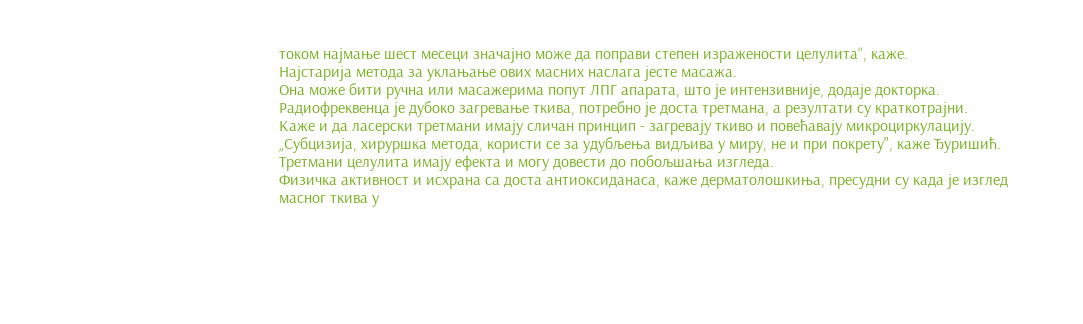током најмање шест месеци значајно може да поправи степен изражености целулита“, каже.
Најстарија метода за уклањање ових масних наслага јесте масажа.
Она може бити ручна или масажерима попут ЛПГ апарата, што је интензивније, додаје докторка.
Радиофреквенца је дубоко загревање ткива, потребно је доста третмана, а резултати су краткотрајни.
Каже и да ласерски третмани имају сличан принцип - загревају ткиво и повећавају микроциркулацију.
„Субцизија, хируршка метода, користи се за удубљења видљива у миру, не и при покрету", каже Ђуришић.
Третмани целулита имају ефекта и могу довести до побољшања изгледа.
Физичка активност и исхрана са доста антиоксиданаса, каже дерматолошкиња, пресудни су када је изглед масног ткива у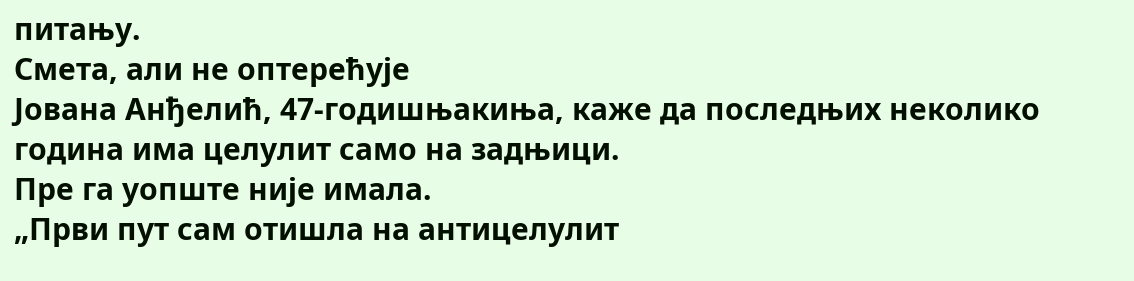питању.
Смета, али не оптерећује
Јована Анђелић, 47-годишњакиња, каже да последњих неколико година има целулит само на задњици.
Пре га уопште није имала.
„Први пут сам отишла на антицелулит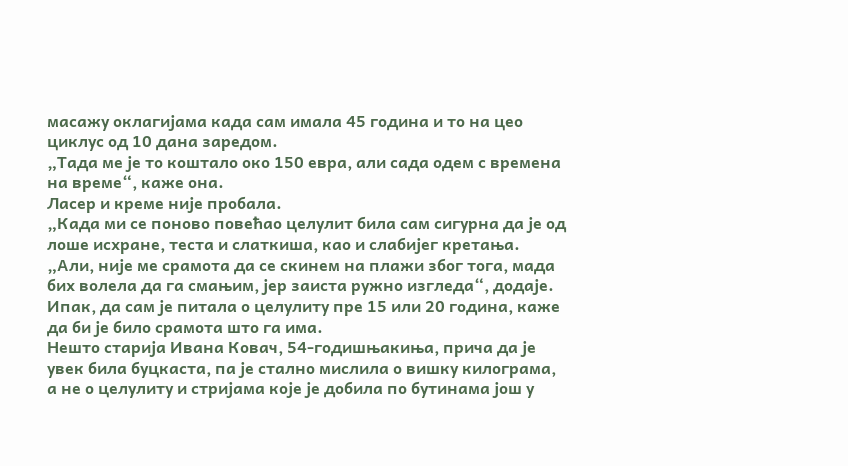масажу оклагијама када сам имала 45 година и то на цео циклус од 10 дана заредом.
„Тада ме је то коштало око 150 евра, али сада одем с времена на време“, каже она.
Ласер и креме није пробала.
„Када ми се поново повећао целулит била сам сигурна да је од лоше исхране, теста и слаткиша, као и слабијег кретања.
„Али, није ме срамота да се скинем на плажи због тога, мада бих волела да га смањим, јер заиста ружно изгледа“, додаје.
Ипак, да сам је питала о целулиту пре 15 или 20 година, каже да би је било срамота што га има.
Нешто старија Ивана Ковач, 54-годишњакиња, прича да је увек била буцкаста, па је стално мислила о вишку килограма, а не о целулиту и стријама које је добила по бутинама још у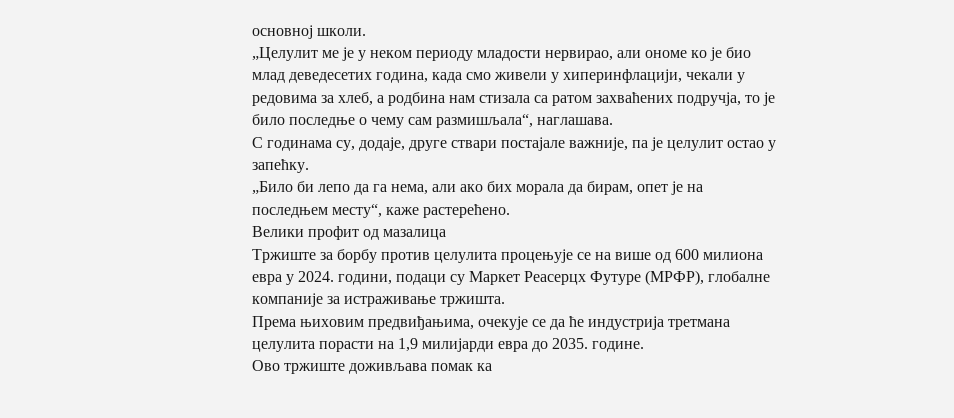основној школи.
„Целулит ме је у неком периоду младости нервирао, али ономе ко је био млад деведесетих година, када смо живели у хиперинфлацији, чекали у редовима за хлеб, а родбина нам стизала са ратом захваћених подручја, то је било последње о чему сам размишљала“, наглашава.
С годинама су, додаје, друге ствари постајале важније, па је целулит остао у запећку.
„Било би лепо да га нема, али ако бих морала да бирам, опет је на последњем месту“, каже растерећено.
Велики профит од мазалица
Тржиште за борбу против целулита процењује се на више од 600 милиона евра у 2024. години, подаци су Маркет Реасерцх Футуре (МРФР), глобалне компаније за истраживање тржишта.
Према њиховим предвиђањима, очекује се да ће индустрија третмана целулита порасти на 1,9 милијарди евра до 2035. године.
Ово тржиште доживљава помак ка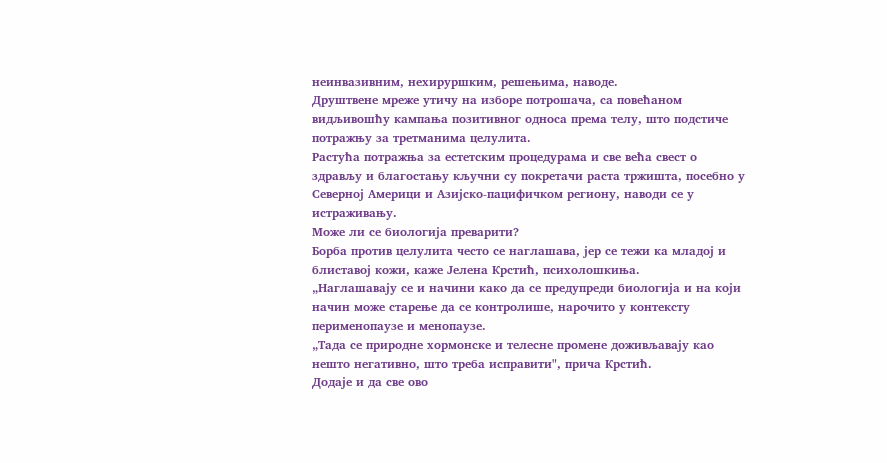неинвазивним, нехируршким, решењима, наводе.
Друштвене мреже утичу на изборе потрошача, са повећаном видљивошћу кампања позитивног односа према телу, што подстиче потражњу за третманима целулита.
Растућа потражња за естетским процедурама и све већа свест о здрављу и благостању кључни су покретачи раста тржишта, посебно у Северној Америци и Азијско-пацифичком региону, наводи се у истраживању.
Може ли се биологија преварити?
Борба против целулита често се наглашава, јер се тежи ка младој и блиставој кожи, каже Јелена Крстић, психолошкиња.
„Наглашавају се и начини како да се предупреди биологија и на који начин може старење да се контролише, нарочито у контексту перименопаузе и менопаузе.
„Тада се природне хормонске и телесне промене доживљавају као нешто негативно, што треба исправити", прича Крстић.
Додаје и да све ово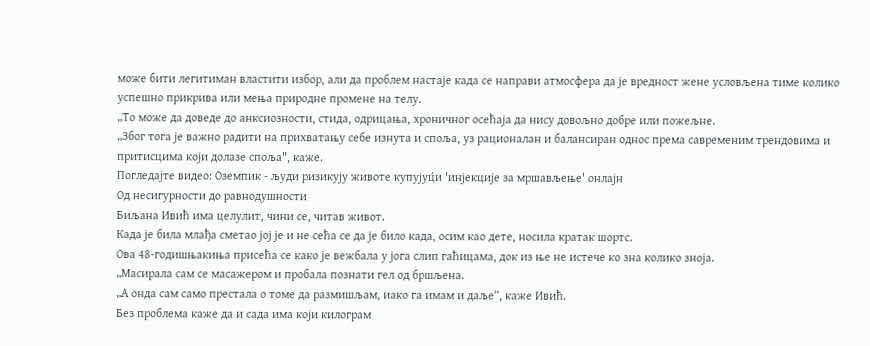може бити легитиман властити избор, али да проблем настаје када се направи атмосфера да је вредност жене условљена тиме колико успешно прикрива или мења природне промене на телу.
„То може да доведе до анксиозности, стида, одрицања, хроничног осећаја да нису довољно добре или пожељне.
„Због тога је важно радити на прихватању себе изнута и споља, уз рационалан и балансиран однос према савременим трендовима и притисцима који долазе споља", каже.
Погледајте видео: Оземпик - људи ризикују животе купујуц́и 'инјекције за мршављење' онлајн
Од несигурности до равнодушности
Биљана Ивић има целулит, чини се, читав живот.
Када је била млађа сметао јој је и не сећа се да је било када, осим као дете, носила кратак шортс.
Ова 48-годишњакиња присећа се како је вежбала у јога слип гаћицама, док из ње не истече ко зна колико зноја.
„Масирала сам се масажером и пробала познати гел од бршљена.
„А онда сам само престала о томе да размишљам, иако га имам и даље“, каже Ивић.
Без проблема каже да и сада има који килограм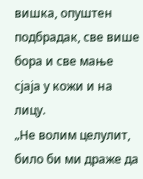вишка, опуштен подбрадак, све више бора и све мање сјаја у кожи и на лицу.
„Не волим целулит, било би ми драже да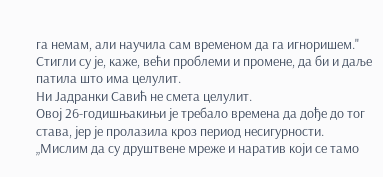га немам, али научила сам временом да га игноришем."
Стигли су је, каже, већи проблеми и промене, да би и даље патила што има целулит.
Ни Јадранки Савић не смета целулит.
Овој 26-годишњакињи је требало времена да дође до тог става, јер је пролазила кроз период несигурности.
„Мислим да су друштвене мреже и наратив који се тамо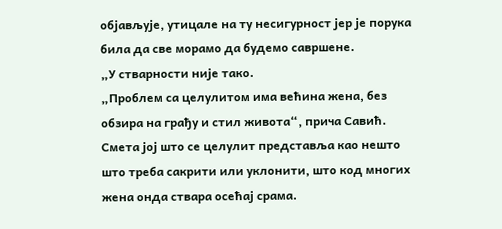објављује, утицале на ту несигурност јер је порука била да све морамо да будемо савршене.
„У стварности није тако.
„Проблем са целулитом има већина жена, без обзира на грађу и стил живота“, прича Савић.
Смета јој што се целулит представља као нешто што треба сакрити или уклонити, што код многих жена онда ствара осећај срама.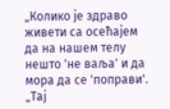„Колико је здраво живети са осећајем да на нашем телу нешто 'не ваља' и да мора да се 'поправи'.
„Тај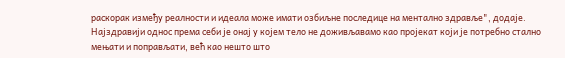раскорак између реалности и идеала може имати озбиљне последице на ментално здравље", додаје.
Најздравији однос према себи је онај у којем тело не доживљавамо као пројекат који је потребно стално мењати и поправљати, већ као нешто што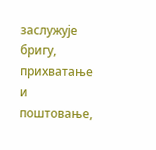заслужује бригу, прихватање и поштовање,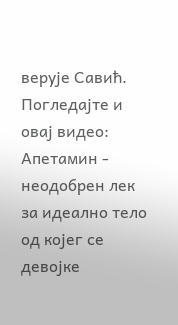верује Савић.
Погледајте и овај видео: Апетамин - неодобрен лек за идеално тело од којег се девојке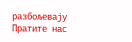разбољевају
Пратите нас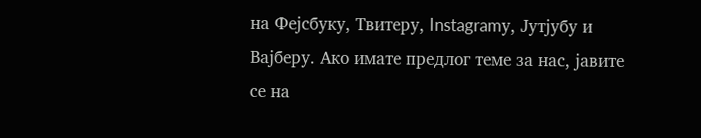на Фејсбуку, Твитеру, Instagramу, Јутјубу и Вајберу. Ако имате предлог теме за нас, јавите се на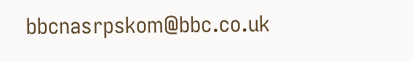bbcnasrpskom@bbc.co.uk